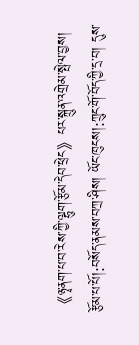《ཉྭ་ནག་པ་བ་རེས་ཀྱི་ལྷུག་རྩོམ་དེབ་ཕྲེང》པར་སྐྲུན་འགྲེམ་སྤེལ་བྱས།
རྩོམ་པ་པོ།:བསོད་ནམས་བཀྲ་ཤིས། ཡོང་ཁུངས།:ཀྲུང་གོ་བོད་ཀྱི་དྲ་བ། དུས་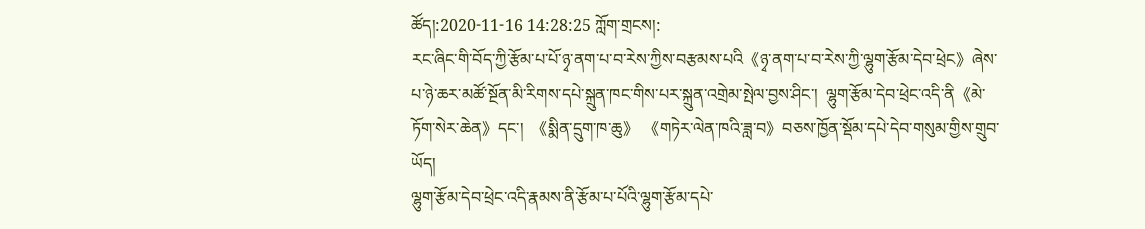ཚོད།:2020-11-16 14:28:25 ཀློག་གྲངས།:
རང་ཞིང་གི་བོད་ཀྱི་རྩོམ་པ་པོ་ཉྭ་ནག་པ་བ་རེས་ཀྱིས་བརྩམས་པའི《ཉྭ་ནག་པ་བ་རེས་ཀྱི་ལྷུག་རྩོམ་དེབ་ཕྲེང》ཞེས་པ་ཉེ་ཆར་མཚོ་སྔོན་མི་རིགས་དཔེ་སྐྲུན་ཁང་གིས་པར་སྐྲུན་འགྲེམ་སྤེལ་བྱས་ཤིང་།  ལྷུག་རྩོམ་དེབ་ཕྲེང་འདི་ནི《མེ་ཏོག་སེར་ཆེན》དང་།  《སྨིན་དྲུག་ཁ་ཆུ》 《གཏེར་ལེན་ཁའི་ཟླ་བ》བཅས་ཁྱོན་སྡོམ་དཔེ་དེབ་གསུམ་གྱིས་གྲུབ་ཡོད།
ལྷུག་རྩོམ་དེབ་ཕྲེང་འདི་རྣམས་ནི་རྩོམ་པ་པོའི་ལྷུག་རྩོམ་དཔེ་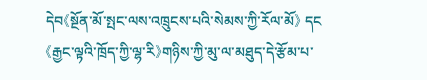དེབ《སྔོན་མོ་སྤང་ལས་འཁྲུངས་པའི་སེམས་ཀྱི་རོལ་མོ》 དང《རྒྱང་ལྟའི་ཁྲོད་ཀྱི་ལྷ་རི》གཉིས་ཀྱི་མུ་ལ་མཐུད་དེ་རྩོམ་པ་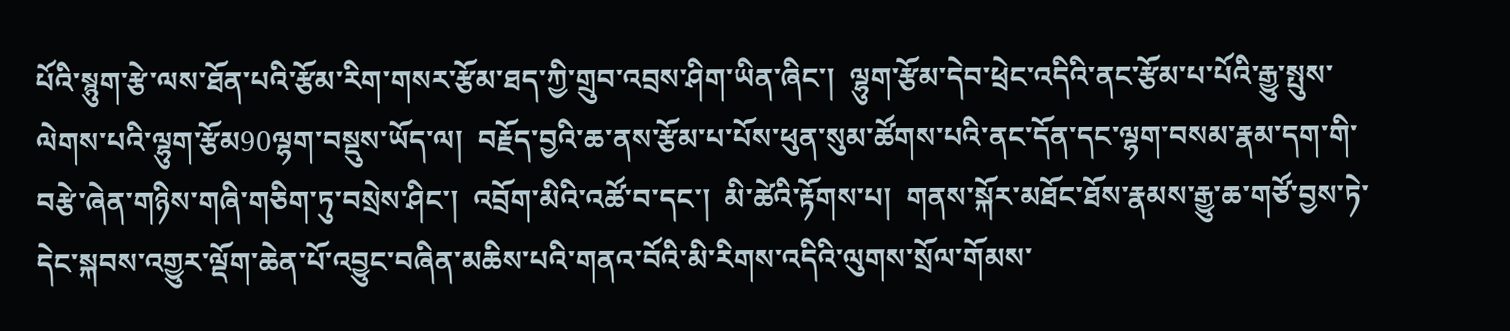པོའི་སྙུག་རྩེ་ལས་ཐོན་པའི་རྩོམ་རིག་གསར་རྩོམ་ཐད་ཀྱི་གྲུབ་འབྲས་ཤིག་ཡིན་ཞིང་།  ལྷུག་རྩོམ་དེབ་ཕྲེང་འདིའི་ནང་རྩོམ་པ་པོའི་རྒྱུ་སྤུས་ལེགས་པའི་ལྷུག་རྩོམ90ལྷག་བསྡུས་ཡོད་ལ།  བརྗོད་བྱའི་ཆ་ནས་རྩོམ་པ་པོས་ཕུན་སུམ་ཚོགས་པའི་ནང་དོན་དང་ལྷག་བསམ་རྣམ་དག་གི་བརྩེ་ཞེན་གཉིས་གཞི་གཅིག་ཏུ་བསྲེས་ཤིང་།  འབྲོག་མིའི་འཚོ་བ་དང་།  མི་ཚེའི་རྟོགས་པ།  གནས་སྐོར་མཐོང་ཐོས་རྣམས་རྒྱུ་ཆ་གཙོ་བྱས་ཏེ་དེང་སྐབས་འགྱུར་ལྡོག་ཆེན་པོ་འབྱུང་བཞིན་མཆིས་པའི་གནའ་བོའི་མི་རིགས་འདིའི་ལུགས་སྲོལ་གོམས་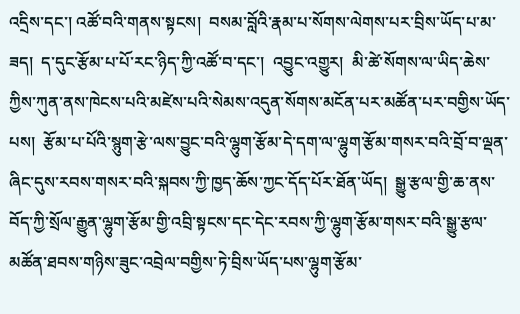འདྲིས་དང་། འཚོ་བའི་གནས་སྟངས།  བསམ་བློའི་རྣམ་པ་སོགས་ལེགས་པར་བྲིས་ཡོད་པ་མ་ཟད།  ད་དུང་རྩོམ་པ་པོ་རང་ཉིད་ཀྱི་འཚོ་བ་དང་།  འབྱུང་འགྱུར།  མི་ཚེ་སོགས་ལ་ཡིད་ཆེས་ཀྱིས་ཀུན་ནས་ཁེངས་པའི་མཛེས་པའི་སེམས་འདུན་སོགས་མངོན་པར་མཚོན་པར་བགྱིས་ཡོད་པས།  རྩོམ་པ་པོའི་སྙུག་རྩེ་ལས་བྱུང་བའི་ལྷུག་རྩོམ་དེ་དག་ལ་ལྷུག་རྩོམ་གསར་བའི་བྲོ་བ་ལྡན་ཞིང་དུས་རབས་གསར་བའི་སྐབས་ཀྱི་ཁྱད་ཆོས་ཀྱང་དོད་པོར་ཐོན་ཡོད།  སྒྱུ་རྩལ་གྱི་ཆ་ནས་བོད་ཀྱི་སྲོལ་རྒྱུན་ལྷུག་རྩོམ་གྱི་འབྲི་སྟངས་དང་དེང་རབས་ཀྱི་ལྷུག་རྩོམ་གསར་བའི་སྒྱུ་རྩལ་མཚོན་ཐབས་གཉིས་ཟུང་འབྲེལ་བགྱིས་ཏེ་བྲིས་ཡོད་པས་ལྷུག་རྩོམ་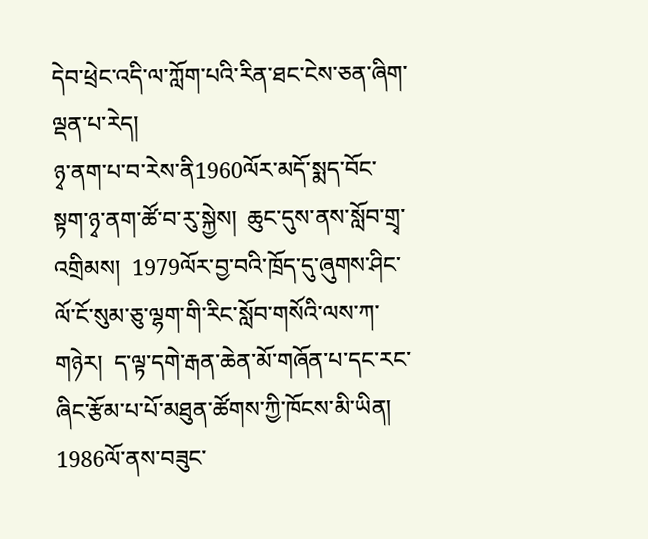དེབ་ཕྲེང་འདི་ལ་ཀློག་པའི་རིན་ཐང་ངེས་ཅན་ཞིག་ལྡན་པ་རེད།
ཉྭ་ནག་པ་བ་རེས་ནི1960ལོར་མདོ་སྨད་བོང་སྟག་ཉྭ་ནག་ཚོ་བ་རུ་སྐྱེས།  ཆུང་དུས་ནས་སློབ་གྲྭ་འགྲིམས།  1979ལོར་བྱ་བའི་ཁྲོད་དུ་ཞུགས་ཤིང་ལོ་ངོ་སུམ་ཅུ་ལྷག་གི་རིང་སློབ་གསོའི་ལས་ཀ་གཉེར།  ད་ལྟ་དགེ་རྒན་ཆེན་མོ་གཞོན་པ་དང་རང་ཞིང་རྩོམ་པ་པོ་མཐུན་ཚོགས་ཀྱི་ཁོངས་མི་ཡིན།  1986ལོ་ནས་བཟུང་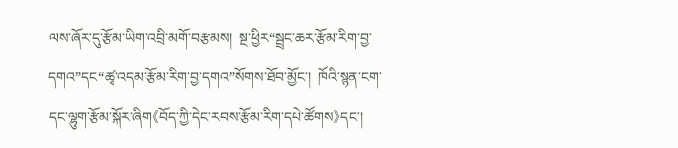ལས་ཞོར་དུ་རྩོམ་ཡིག་འབྲི་མགོ་བརྩམས།  སྔ་ཕྱིར“སྦྲང་ཆར་རྩོམ་རིག་བྱ་དགའ”དང“ཚྭ་འདམ་རྩོམ་རིག་བྱ་དགའ”སོགས་ཐོབ་མྱོང་།  ཁོའི་སྙན་ངག་དང་ལྷུག་རྩོམ་སྐོར་ཞིག《བོད་ཀྱི་དེང་རབས་རྩོམ་རིག་དཔེ་ཚོགས》དང་།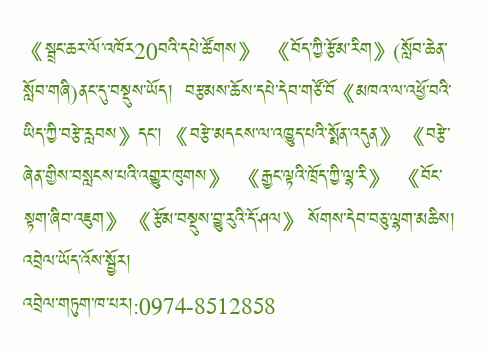《སྦྲང་ཆར་ལོ་འཁོར20བའི་དཔེ་ཚོགས》  《བོད་ཀྱི་རྩོམ་རིག》(སློབ་ཆེན་སློབ་གཞི)ནང་དུ་བསྡུས་ཡོད།  བརྩམས་ཆོས་དཔེ་དེབ་གཙོ་བོ《མཁའ་ལ་འཕྱོ་བའི་ཡིད་ཀྱི་བརྩེ་རླབས》དང་། 《བརྩེ་མདངས་ལ་འཁྱུད་པའི་སྨོན་འདུན》 《བརྩེ་ཞེན་གྱིས་བསླངས་པའི་འགྱུར་ཁུགས》  《རྒྱང་ལྟའི་ཁྲོད་ཀྱི་ལྷ་རི》  《བོང་སྟག་ཞིབ་འཇུག》 《རྩོམ་བསྡུས་བྱུ་རུའི་དོ་ཤལ》 སོགས་དེབ་བཅུ་ལྷག་མཆིས།
འབྲེལ་ཡོད་འོས་སྦྱོར།
འབྲེལ་གཏུག་ཁ་པར།:0974-8512858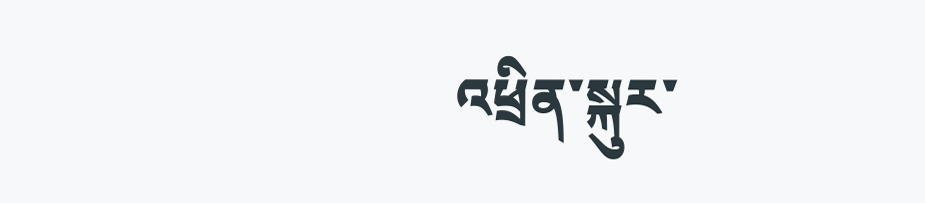འཕྲིན་སྐུར་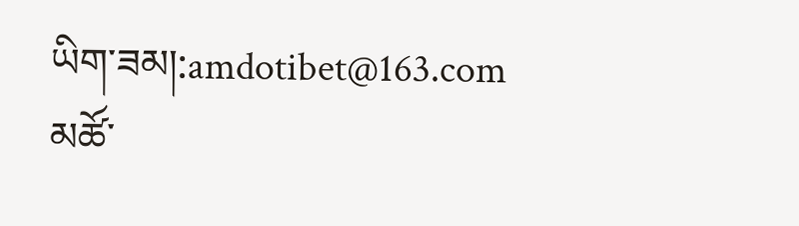ཡིག་ཟམ།:amdotibet@163.com
མཚོ་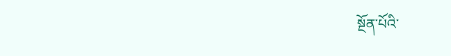སྔོན་པོའི་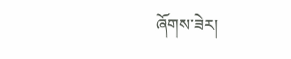ཞོགས་ཟེར།